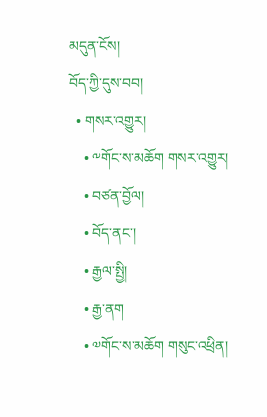མདུན་ངོས།
བོད་ཀྱི་དུས་བབ།
  • གསར་འགྱུར།
    • ༸གོང་ས་མཆོག གསར་འགྱུར།
    • བཙན་བྱོལ།
    • བོད་ནང་།
    • རྒྱལ་སྤྱི།
    • རྒྱ་ནག
    • ༧གོང་ས་མཆོག གསུང་འཕྲིན།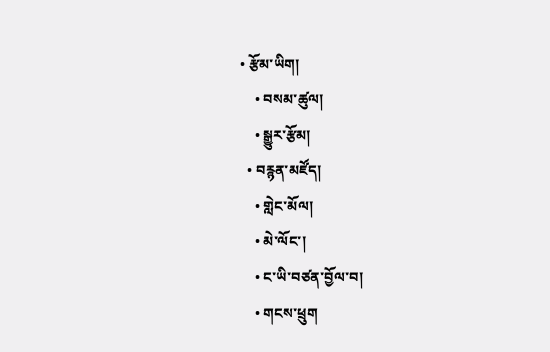• རྩོམ་ཡིག།
    • བསམ་ཚུལ།
    • སྒྱུར་རྩོམ།
  • བརྙན་མཛོད།
    • གླེང་མོལ།
    • མེ་ལོང་།
    • ང་ཡི་བཙན་བྱོལ་བ།
    • གངས་ཕྲུག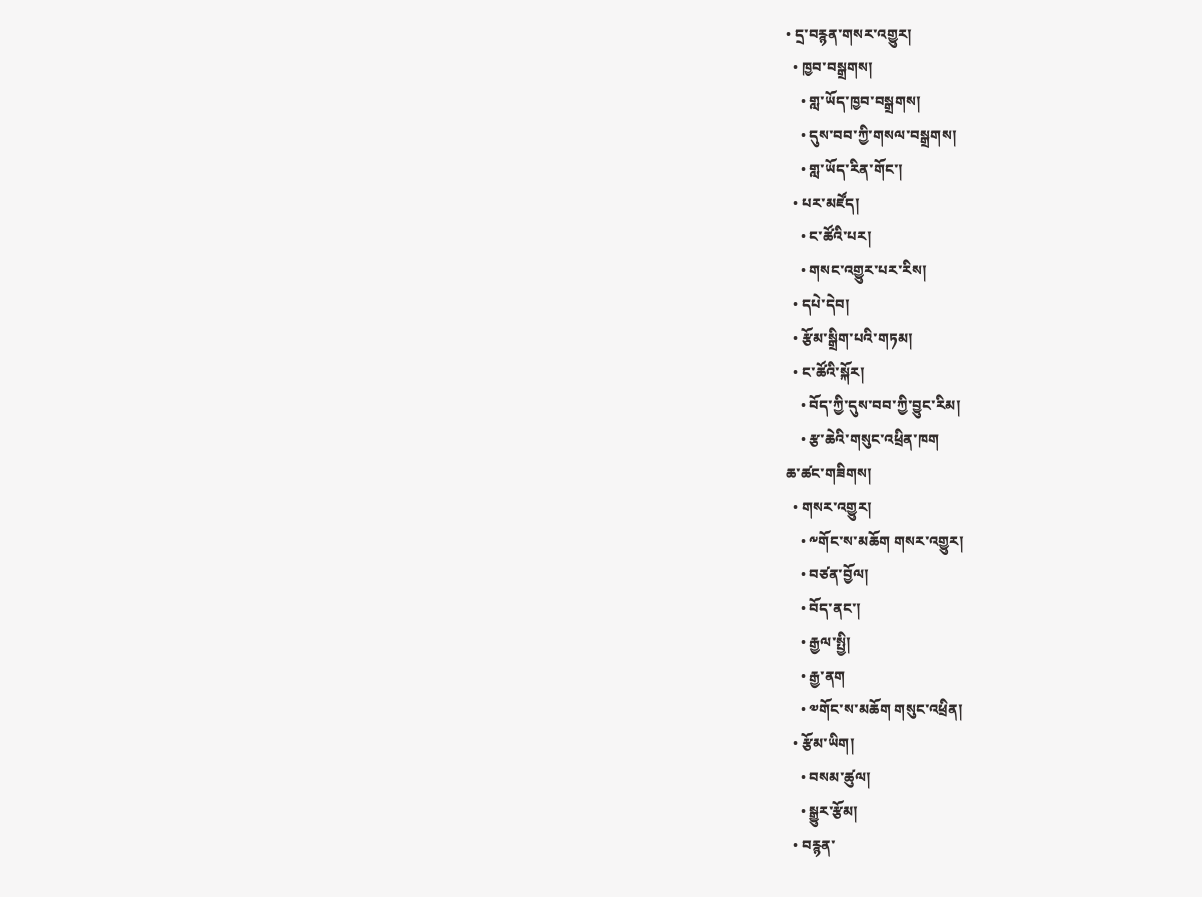• དྲ་བརྙན་གསར་འགྱུར།
  • ཁྱབ་བསྒྲགས།
    • གླ་ཡོད་ཁྱབ་བསྒྲགས།
    • དུས་བབ་ཀྱི་གསལ་བསྒྲགས།
    • གླ་ཡོད་རིན་གོང་།
  • པར་མཛོད།
    • ང་ཚོའི་པར།
    • གསང་འགྱུར་པར་རིས།
  • དཔེ་དེབ།
  • རྩོམ་སྒྲིག་པའི་གཏམ།
  • ང་ཚོའི་སྐོར།
    • བོད་ཀྱི་དུས་བབ་ཀྱི་བྱུང་རིམ།
    • རྩ་ཆེའི་གསུང་འཕྲིན་ཁག
ཆ་ཚང་གཟིགས།
  • གསར་འགྱུར།
    • ༸གོང་ས་མཆོག གསར་འགྱུར།
    • བཙན་བྱོལ།
    • བོད་ནང་།
    • རྒྱལ་སྤྱི།
    • རྒྱ་ནག
    • ༧གོང་ས་མཆོག གསུང་འཕྲིན།
  • རྩོམ་ཡིག།
    • བསམ་ཚུལ།
    • སྒྱུར་རྩོམ།
  • བརྙན་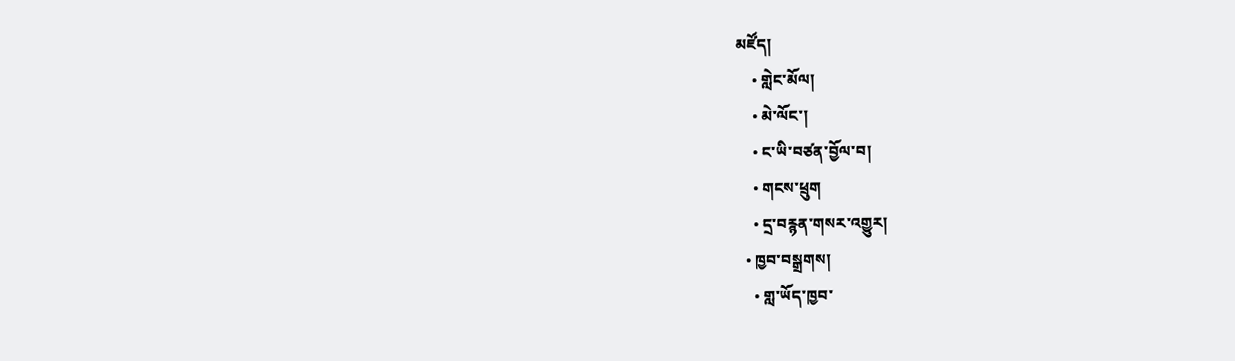མཛོད།
    • གླེང་མོལ།
    • མེ་ལོང་།
    • ང་ཡི་བཙན་བྱོལ་བ།
    • གངས་ཕྲུག
    • དྲ་བརྙན་གསར་འགྱུར།
  • ཁྱབ་བསྒྲགས།
    • གླ་ཡོད་ཁྱབ་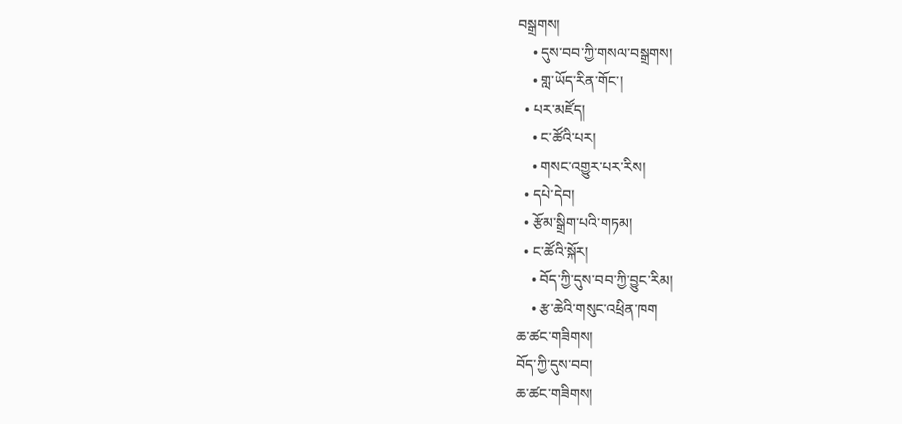བསྒྲགས།
    • དུས་བབ་ཀྱི་གསལ་བསྒྲགས།
    • གླ་ཡོད་རིན་གོང་།
  • པར་མཛོད།
    • ང་ཚོའི་པར།
    • གསང་འགྱུར་པར་རིས།
  • དཔེ་དེབ།
  • རྩོམ་སྒྲིག་པའི་གཏམ།
  • ང་ཚོའི་སྐོར།
    • བོད་ཀྱི་དུས་བབ་ཀྱི་བྱུང་རིམ།
    • རྩ་ཆེའི་གསུང་འཕྲིན་ཁག
ཆ་ཚང་གཟིགས།
བོད་ཀྱི་དུས་བབ།
ཆ་ཚང་གཟིགས།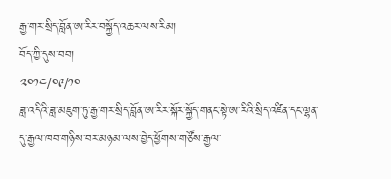རྒྱ་གར་སྲིད་བློན་ཨ་རིར་བསྐྱོད་འཆར་ལས་རིམ།
བོད་ཀྱི་དུས་བབ།
༢༠༡༤/༠༩/༡༠
ཟླ་འདིའི་ཟླ་མཇུག་ཏུ་རྒྱ་གར་སྲིད་བློན་ཨ་རིར་སྐོར་སྐྱོད་གནང་སྟེ་ཨ་རིའི་སྲིད་འཛིན་དང་ལྷན་དུ་རྒྱལ་ཁབ་གཉིས་བར་མཉམ་ལས་བྱེད་ཕྱོགས་གཙོས་རྒྱལ་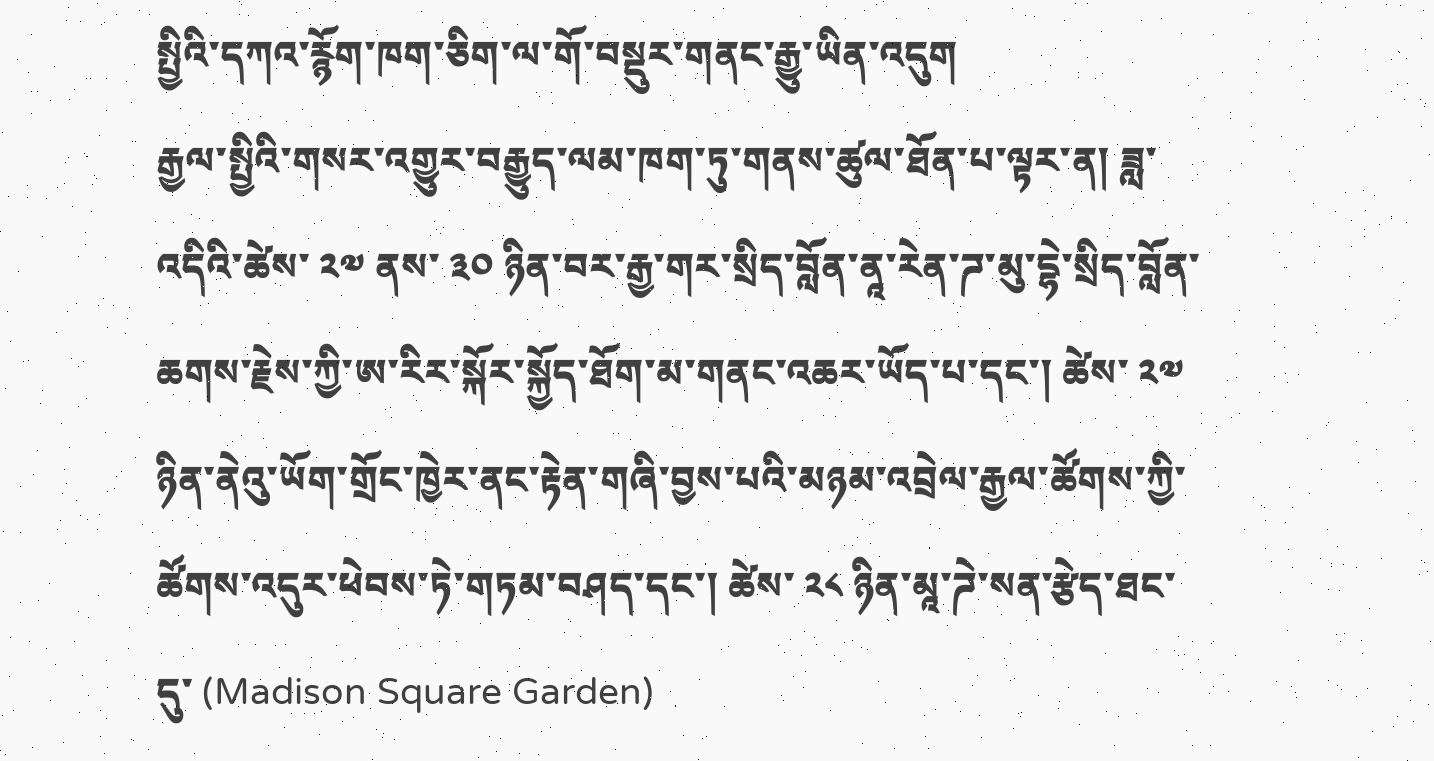སྤྱིའི་དཀའ་རྙོག་ཁག་ཅིག་ལ་གོ་བསྡུར་གནང་རྒྱུ་ཡིན་འདུག
རྒྱལ་སྤྱིའི་གསར་འགྱུར་བརྒྱུད་ལམ་ཁག་ཏུ་གནས་ཚུལ་ཐོན་པ་ལྟར་ན། ཟླ་འདིའི་ཚེས་ ༢༧ ནས་ ༣༠ ཉིན་བར་རྒྱ་གར་སྲིད་བློན་ནཱ་རེན་ཌ་མུ་དྷེ་སྲིད་བློན་ཆགས་རྗེས་ཀྱི་ཨ་རིར་སྐོར་སྐྱོད་ཐོག་མ་གནང་འཆར་ཡོད་པ་དང་། ཚེས་ ༢༧ ཉིན་ནེའུ་ཡོག་གྲོང་ཁྱེར་ནང་རྟེན་གཞི་བྱས་པའི་མཉམ་འབྲེལ་རྒྱལ་ཚོགས་ཀྱི་ཚོགས་འདུར་ཕེབས་ཏེ་གཏམ་བཤད་དང་། ཚེས་ ༢༨ ཉིན་མཱ་ཌེ་སན་རྩེད་ཐང་དུ་ (Madison Square Garden)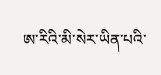ཨ་རིའི་མི་སེར་ཡིན་པའི་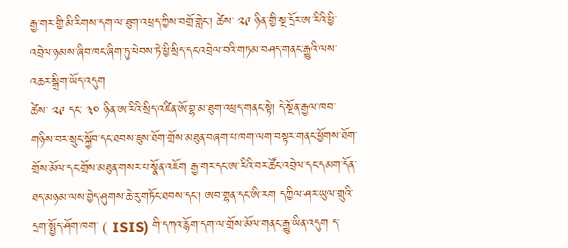རྒྱ་གར་གྱི་མི་རིགས་དག་ལ་ཐུག་འཕྲད་ཀྱིས་བགྲོ་གླེང་། ཚེས་ ༢༩ ཉིན་གྱི་སྔ་དྲོར་ཨ་རིའི་ཕྱི་འབྲེལ་ཉམས་ཞིབ་ཁང་ཞིག་ཏུ་ཕེབས་ཏེ་ཕྱི་སྲིད་དང་འབྲེལ་བའི་གཏམ་བཤད་གནང་རྒྱུའི་ལས་འཆར་སྒྲིག་ཡོད་འདུག
ཚེས་ ༢༩ དང་ ༣༠ ཉིན་ཨ་རིའི་སྲིད་འཛིན་ཨོ་བྷ་མ་ཐུག་འཕྲད་གནང་སྟེ། དེ་སྔོན་རྒྱལ་ཁབ་གཉིས་བར་སྲུང་སྐྱོབ་དང་ཐབས་ཇུས་ཐོག་གྲོས་མཐུན་བཞག་པ་ཁག་ལག་བསྟར་གནང་ཕྱོགས་ཐོག་གྲོས་མོལ་དང་གྲོས་མཐུན་གསར་པ་སྣོན་འཇོག རྒྱ་གར་དང་ཨ་རིའི་བར་ཚོང་འབྲེལ་དང་དམག་དོན་ཐད་མཉམ་ལས་བྱེད་ཤུགས་ཆེ་རུ་གཏོང་ཐབས་དང་། ཨབ་གྷན་དང་ཨི་རག དཀྱིལ་ཤར་ཡུལ་གྲུའི་དྲག་སྤྱོད་ཤོག་ཁག་ ( ISIS) གི་དཀའ་རྙོག་དག་ལ་གྲོས་མོལ་གནང་རྒྱུ་ཡིན་འདུག ད་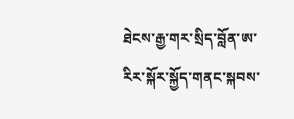ཐེངས་རྒྱ་གར་སྲིད་བློན་ཨ་རིར་སྐོར་སྐྱོད་གནང་སྐབས་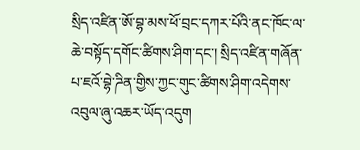སྲིད་འཛིན་ཨོ་བྷ་མས་ཕོ་བྲང་དཀར་པོའི་ནང་ཁོང་ལ་ཆེ་བསྟོད་དགོང་ཚིགས་ཤིག་དང་། སྲིད་འཛིན་གཞོན་པ་ཇའོ་བྷེ་ཌིན་གྱིས་ཀྱང་གུང་ཚིགས་ཤིག་འདེགས་འབུལ་ཞུ་འཆར་ཡོད་འདུག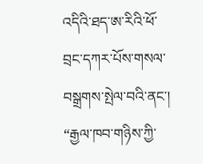འདིའི་ཐད་ཨ་རིའི་ཕོ་བྲང་དཀར་པོས་གསལ་བསྒྲགས་སྤེལ་བའི་ནང་། “རྒྱལ་ཁབ་གཉིས་ཀྱི་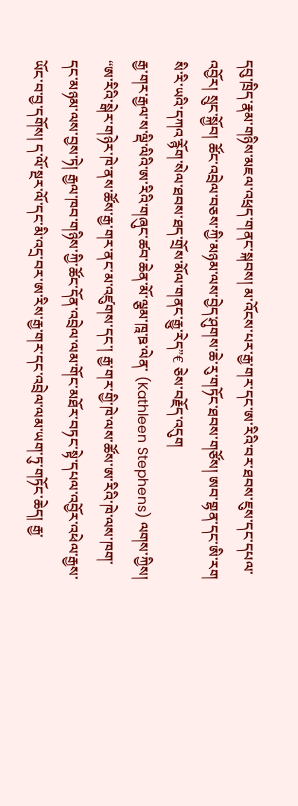དབུ་ཁྲིད་རྣམ་གཉིས་མཇལ་འཕྲད་གནང་སྐབས། མ་འོངས་པར་རྒྱ་གར་དང་ཨ་རིའི་བར་ཐབས་ཇུས་དང་དཔལ་འབྱོར། སྲུང་སྐྱོབ། ཚོང་འབྲེལ་བཅས་ཀྱི་མཉམ་ལས་བྱེད་ཤུགས་ཆེ་རུ་གཏོང་ཐབས་གཙོས། ཨབ་གྷན་དང་ཨི་རག སི་རི་ཡའི་དཀའ་རྙོག་སེལ་ཐབས་ཐད་གྲོས་མོལ་གནང་རྒྱུ་རེད”€ ཅེས་བརྗོད་འདུག
རྒྱ་གར་རྒྱལ་ས་ལྡི་ལིའི་ཨ་རིའི་གཞུང་ཚབ་ཆེན་མོ་ལྕམ་ཁཱ་ཋ་ལེན་ (Kathleen Stephens) ལགས་ཀྱིས། “ཨ་རིའི་སྒེར་གཉེར་ཁེ་ནས་ཚོས་རྒྱ་གར་ནང་མ་འཛུགས་དང་། རྒྱ་གར་གྱི་ཁེ་ལས་ཚོས་ཨ་རིའི་ཁེ་ལས་ཁག་དང་མཉམ་ལས་བྱས་ཏེ། རྒྱལ་ཁབ་གཉིས་ཀྱི་ཚོང་དོན་འབྲེལ་ལམ་གོང་མཐོར་བཏང་སྟེ་དཔལ་འབྱོར་འཕེལ་རྒྱས་ཡོང་བ་བྱ་དགོས། ད་ལོ་སྔར་ལོ་དང་མི་འདྲ་བར་ཨ་རིས་རྒྱ་གར་དང་འབྲེལ་ལམ་ཡག་ཏུ་གཏོང་ཆེད། རྒྱ་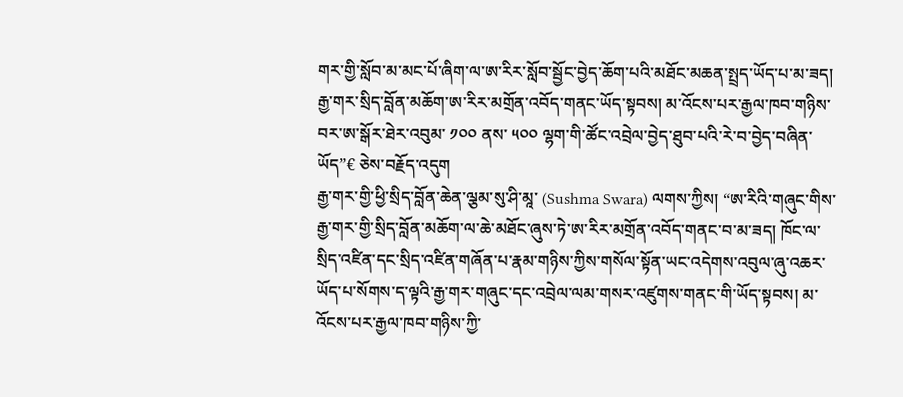གར་གྱི་སློབ་མ་མང་པོ་ཞིག་ལ་ཨ་རིར་སློབ་སྦྱོང་བྱེད་ཆོག་པའི་མཐོང་མཆན་སྤྲད་ཡོད་པ་མ་ཟད། རྒྱ་གར་སྲིད་བློན་མཆོག་ཨ་རིར་མགྲོན་འབོད་གནང་ཡོད་སྟབས། མ་འོངས་པར་རྒྱལ་ཁབ་གཉིས་བར་ཨ་སྒོར་ཐེར་འབུམ་ ༡༠༠ ནས་ ༥༠༠ ལྷག་གི་ཚོང་འབྲེལ་བྱེད་ཐུབ་པའི་རེ་བ་བྱེད་བཞིན་ཡོད”€ ཅེས་བརྗོད་འདུག
རྒྱ་གར་གྱི་ཕྱི་སྲིད་བློན་ཆེན་ལྕམ་སུ་ཤི་མཱ་ (Sushma Swara) ལགས་ཀྱིས། “ཨ་རིའི་གཞུང་གིས་རྒྱ་གར་གྱི་སྲིད་བློན་མཆོག་ལ་ཆེ་མཐོང་ཞུས་ཏེ་ཨ་རིར་མགྲོན་འབོད་གནང་བ་མ་ཟད། ཁོང་ལ་སྲིད་འཛིན་དང་སྲིད་འཛིན་གཞོན་པ་རྣམ་གཉིས་ཀྱིས་གསོལ་སྟོན་ཡང་འདེགས་འབུལ་ཞུ་འཆར་ཡོད་པ་སོགས་ད་ལྟའི་རྒྱ་གར་གཞུང་དང་འབྲེལ་ལམ་གསར་འཛུགས་གནང་གི་ཡོད་སྟབས། མ་འོངས་པར་རྒྱལ་ཁབ་གཉིས་ཀྱི་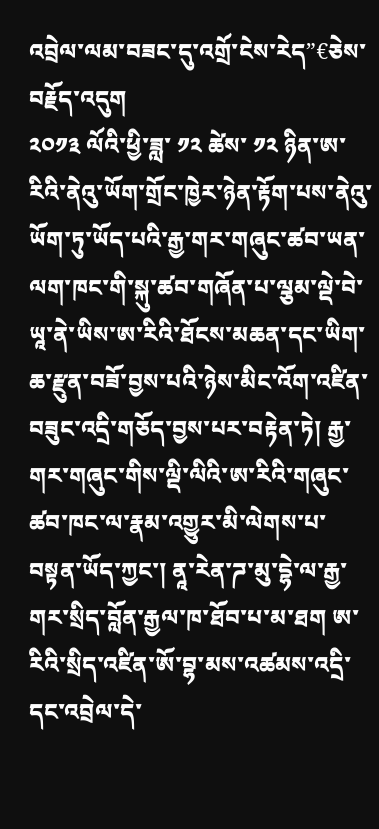འབྲེལ་ལམ་བཟང་དུ་འགྲོ་ངེས་རེད”€ཅེས་བརྗོད་འདུག
༢༠༡༣ ལོའི་ཕྱི་ཟླ་ ༡༢ ཚེས་ ༡༢ ཉིན་ཨ་རིའི་ནེའུ་ཡོག་གྲོང་ཁྱེར་ཉེན་རྟོག་པས་ནེའུ་ཡོག་ཏུ་ཡོད་པའི་རྒྱ་གར་གཞུང་ཚབ་ཡན་ལག་ཁང་གི་སྐུ་ཚབ་གཞོན་པ་ལྕམ་ལྡེ་བེ་ཡཱ་ནེ་ཡིས་ཨ་རིའི་ཐོངས་མཆན་དང་ཡིག་ཆ་རྫུན་བཟོ་བྱས་པའི་ཉེས་མིང་འོག་འཛིན་བཟུང་འདྲི་གཅོད་བྱས་པར་བརྟེན་ཏེ། རྒྱ་གར་གཞུང་གིས་ལྡི་ལིའི་ཨ་རིའི་གཞུང་ཚབ་ཁང་ལ་རྣམ་འགྱུར་མི་ལེགས་པ་བསྟན་ཡོད་ཀྱང་། ནཱ་རེན་ཌ་མུ་དྷེ་ལ་རྒྱ་གར་སྲིད་བློན་རྒྱལ་ཁ་ཐོབ་པ་མ་ཐག ཨ་རིའི་སྲིད་འཛིན་ཨོ་བྷ་མས་འཚམས་འདྲི་དང་འབྲེལ་དེ་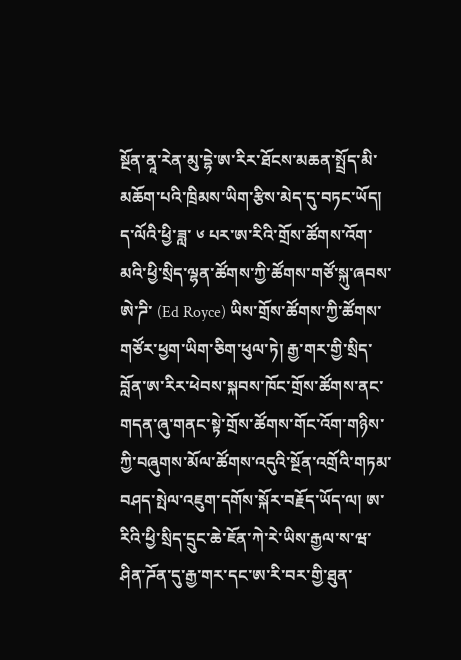སྔོན་ནཱ་རེན་མུ་དྷེ་ཨ་རིར་ཐོངས་མཆན་སྤྲོད་མི་མཆོག་པའི་ཁྲིམས་ཡིག་རྩིས་མེད་དུ་བཏང་ཡོད།
ད་ལོའི་ཕྱི་ཟླ་ ༦ པར་ཨ་རིའི་གྲོས་ཚོགས་འོག་མའི་ཕྱི་སྲིད་ལྷན་ཚོགས་ཀྱི་ཚོགས་གཙོ་སྐུ་ཞབས་ཨེ་ཌི་ (Ed Royce) ཡིས་གྲོས་ཚོགས་ཀྱི་ཚོགས་གཙོར་ཕྱག་ཡིག་ཅིག་ཕུལ་ཏེ། རྒྱ་གར་གྱི་སྲིད་བློན་ཨ་རིར་ཕེབས་སྐབས་ཁོང་གྲོས་ཚོགས་ནང་གདན་ཞུ་གནང་སྟེ་གྲོས་ཚོགས་གོང་འོག་གཉིས་ཀྱི་བཞུགས་མོལ་ཚོགས་འདུའི་སྔོན་འགྲོའི་གཏམ་བཤད་སྤེལ་འཇུག་དགོས་སྐོར་བརྗོད་ཡོད་ལ། ཨ་རིའི་ཕྱི་སྲིད་དྲུང་ཆེ་ཇོན་ཀེ་རེ་ཡིས་རྒྱལ་ས་ཝ་ཤིན་ཌོན་དུ་རྒྱ་གར་དང་ཨ་རི་བར་གྱི་ཐུན་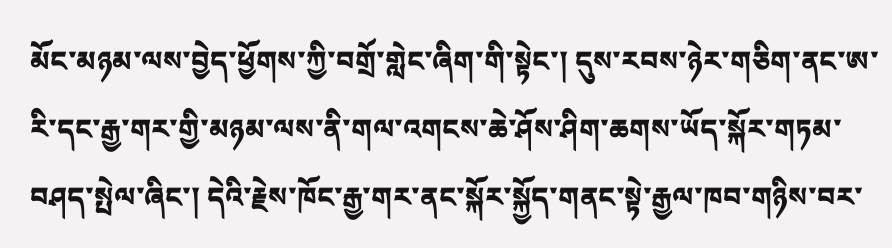མོང་མཉམ་ལས་བྱེད་ཕྱོགས་ཀྱི་བགྲོ་གླེང་ཞིག་གི་སྟེང་། དུས་རབས་ཉེར་གཅིག་ནང་ཨ་རི་དང་རྒྱ་གར་གྱི་མཉམ་ལས་ནི་གལ་འགངས་ཆེ་ཤོས་ཤིག་ཆགས་ཡོད་སྐོར་གཏམ་བཤད་སྤེལ་ཞིང་། དེའི་རྗེས་ཁོང་རྒྱ་གར་ནང་སྐོར་སྐྱོད་གནང་སྟེ་རྒྱལ་ཁབ་གཉིས་བར་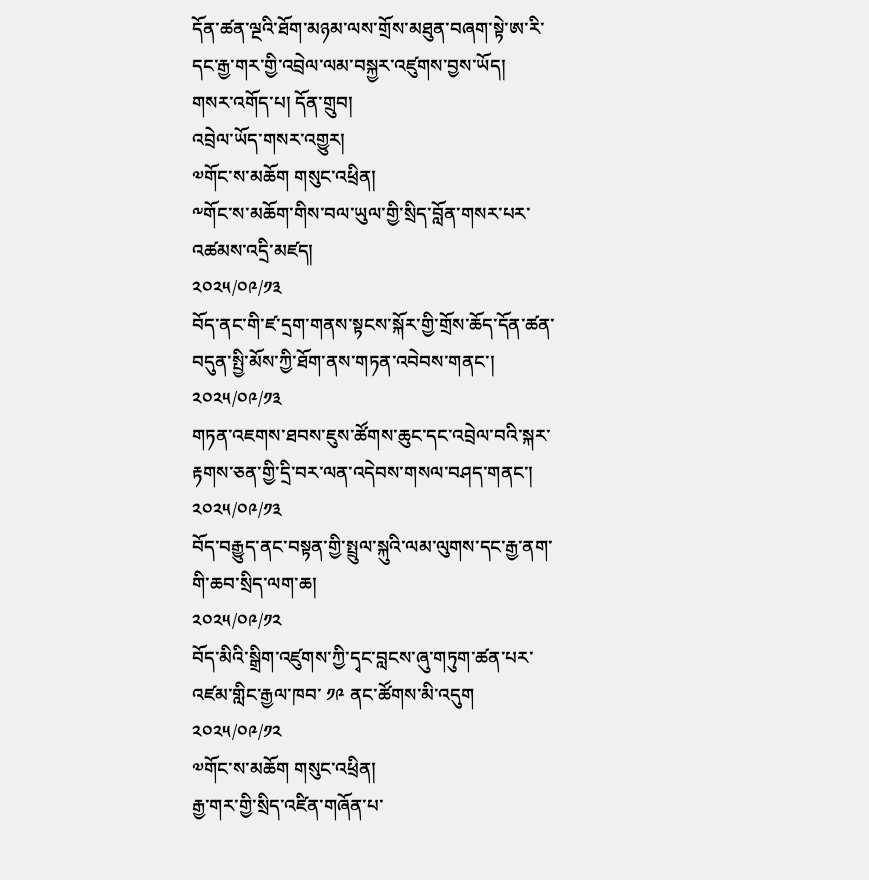དོན་ཚན་ལྔའི་ཐོག་མཉམ་ལས་གྲོས་མཐུན་བཞག་སྟེ་ཨ་རི་དང་རྒྱ་གར་གྱི་འབྲེལ་ལམ་བསྐྱར་འཛུགས་བྱས་ཡོད།
གསར་འགོད་པ། དོན་གྲུབ།
འབྲེལ་ཡོད་གསར་འགྱུར།
༧གོང་ས་མཆོག གསུང་འཕྲིན།
༸གོང་ས་མཆོག་གིས་བལ་ཡུལ་གྱི་སྲིད་བློན་གསར་པར་འཚམས་འདྲི་མཛད།
༢༠༢༥/༠༩/༡༣
བོད་ནང་གི་ཛ་དྲག་གནས་སྟངས་སྐོར་གྱི་གྲོས་ཆོད་དོན་ཚན་བདུན་སྤྱི་མོས་ཀྱི་ཐོག་ནས་གཏན་འབེབས་གནང་།
༢༠༢༥/༠༩/༡༣
གཏན་འཇགས་ཐབས་ཇུས་ཚོགས་ཆུང་དང་འབྲེལ་བའི་སྐར་རྟགས་ཅན་གྱི་དྲི་བར་ལན་འདེབས་གསལ་བཤད་གནང་།
༢༠༢༥/༠༩/༡༣
བོད་བརྒྱུད་ནང་བསྟན་གྱི་སྤྲུལ་སྐུའི་ལམ་ལུགས་དང་རྒྱ་ནག་གི་ཆབ་སྲིད་ལག་ཆ།
༢༠༢༥/༠༩/༡༢
བོད་མིའི་སྒྲིག་འཛུགས་ཀྱི་དྭང་བླངས་ཞུ་གཏུག་ཚན་པར་འཛམ་གླིང་རྒྱལ་ཁབ་ ༡༩ ནང་ཚོགས་མི་འདུག
༢༠༢༥/༠༩/༡༢
༧གོང་ས་མཆོག གསུང་འཕྲིན།
རྒྱ་གར་གྱི་སྲིད་འཛིན་གཞོན་པ་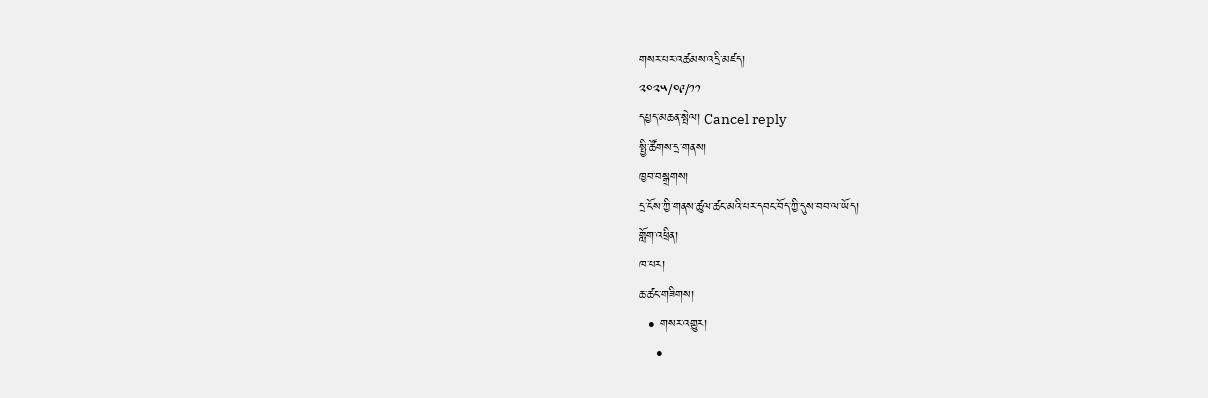གསར་པར་འཚམས་འདྲི་མཛད།
༢༠༢༥/༠༩/༡༡
དཔྱད་མཆན་སྤེལ། Cancel reply
སྤྱི་ཚོགས་དྲ་གནས།
ཁྱབ་བསྒྲགས།
དྲ་ངོས་ཀྱི་གནས་ཚུལ་ཚང་མའི་པར་དབང་བོད་ཀྱི་དུས་བབ་ལ་ཡོད།
གློག་འཕྲིན།
ཁ་པར།
ཆ་ཚང་གཟིགས།
  • གསར་འགྱུར།
    •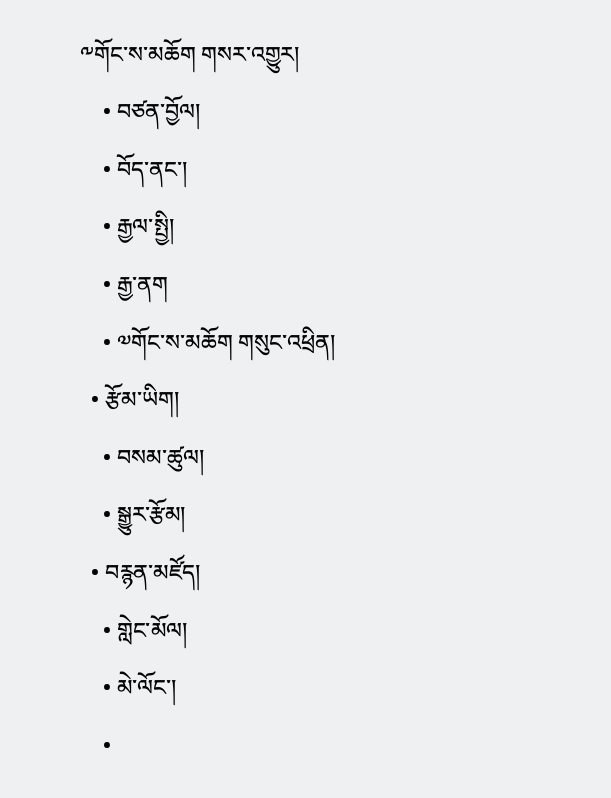༸གོང་ས་མཆོག གསར་འགྱུར།
    • བཙན་བྱོལ།
    • བོད་ནང་།
    • རྒྱལ་སྤྱི།
    • རྒྱ་ནག
    • ༧གོང་ས་མཆོག གསུང་འཕྲིན།
  • རྩོམ་ཡིག།
    • བསམ་ཚུལ།
    • སྒྱུར་རྩོམ།
  • བརྙན་མཛོད།
    • གླེང་མོལ།
    • མེ་ལོང་།
    •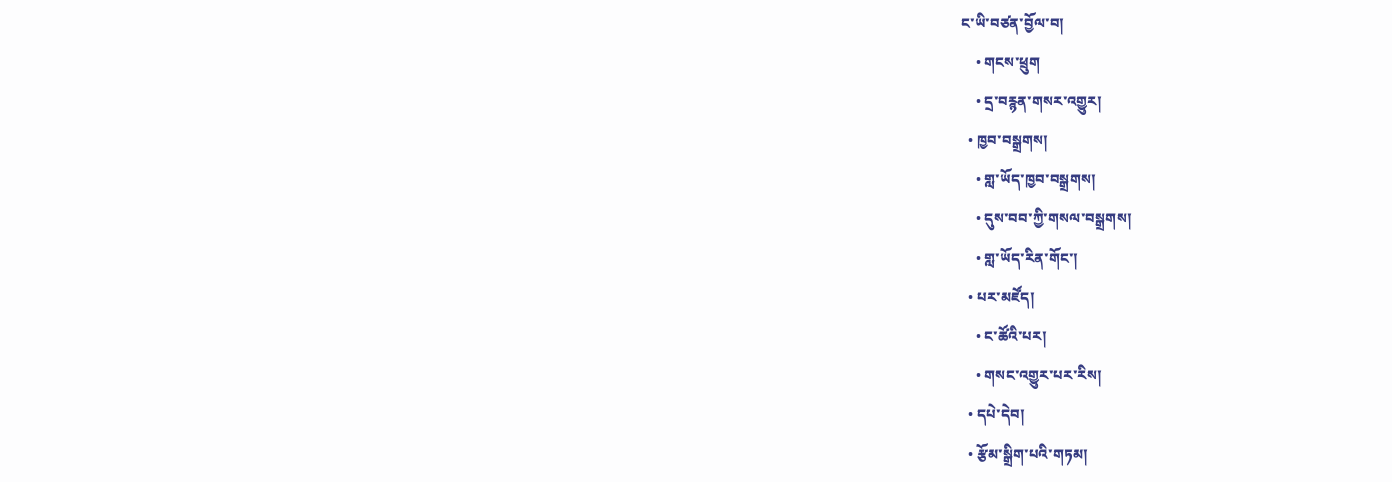ང་ཡི་བཙན་བྱོལ་བ།
    • གངས་ཕྲུག
    • དྲ་བརྙན་གསར་འགྱུར།
  • ཁྱབ་བསྒྲགས།
    • གླ་ཡོད་ཁྱབ་བསྒྲགས།
    • དུས་བབ་ཀྱི་གསལ་བསྒྲགས།
    • གླ་ཡོད་རིན་གོང་།
  • པར་མཛོད།
    • ང་ཚོའི་པར།
    • གསང་འགྱུར་པར་རིས།
  • དཔེ་དེབ།
  • རྩོམ་སྒྲིག་པའི་གཏམ།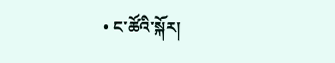• ང་ཚོའི་སྐོར།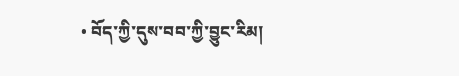• བོད་ཀྱི་དུས་བབ་ཀྱི་བྱུང་རིམ།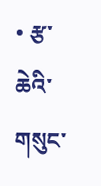• རྩ་ཆེའི་གསུང་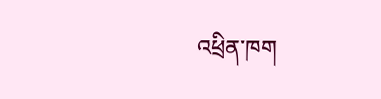འཕྲིན་ཁག